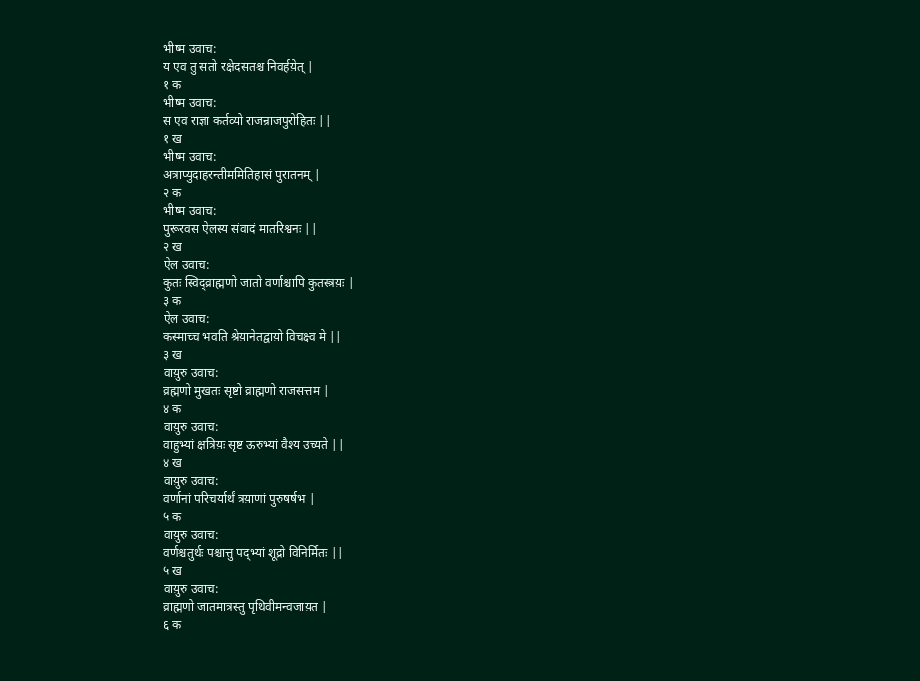भीष्म उवाच:
य एव तु सतो रक्षेदसतश्च निवर्हय़ेत् |
१ क
भीष्म उवाच:
स एव राज्ञा कर्तव्यो राजन्राजपुरोहितः ||
१ ख
भीष्म उवाच:
अत्राप्युदाहरन्तीममितिहासं पुरातनम् |
२ क
भीष्म उवाच:
पुरूरवस ऐलस्य संवादं मातरिश्वनः ||
२ ख
ऐल उवाच:
कुतः स्विद्व्राह्मणो जातो वर्णाश्चापि कुतस्त्रय़ः |
३ क
ऐल उवाच:
कस्माच्च भवति श्रेय़ानेतद्वाय़ो विचक्ष्व मे ||
३ ख
वाय़ुरु उवाच:
व्रह्मणो मुखतः सृष्टो व्राह्मणो राजसत्तम |
४ क
वाय़ुरु उवाच:
वाहुभ्यां क्षत्रिय़ः सृष्ट ऊरुभ्यां वैश्य उच्यते ||
४ ख
वाय़ुरु उवाच:
वर्णानां परिचर्यार्थं त्रय़ाणां पुरुषर्षभ |
५ क
वाय़ुरु उवाच:
वर्णश्चतुर्थः पश्चात्तु पद्भ्यां शूद्रो विनिर्मितः ||
५ ख
वाय़ुरु उवाच:
व्राह्मणो जातमात्रस्तु पृथिवीमन्वजाय़त |
६ क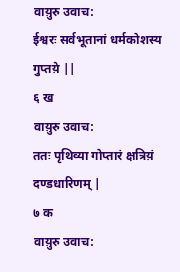वाय़ुरु उवाच:
ईश्वरः सर्वभूतानां धर्मकोशस्य गुप्तय़े ||
६ ख
वाय़ुरु उवाच:
ततः पृथिव्या गोप्तारं क्षत्रिय़ं दण्डधारिणम् |
७ क
वाय़ुरु उवाच: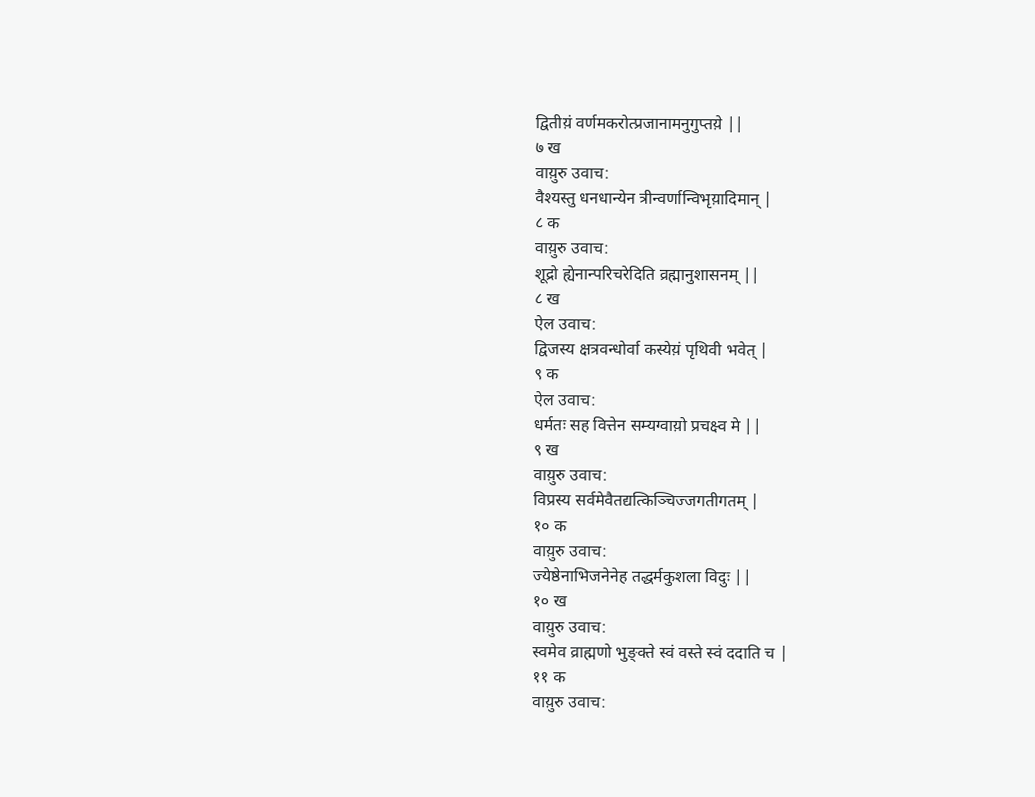द्वितीय़ं वर्णमकरोत्प्रजानामनुगुप्तय़े ||
७ ख
वाय़ुरु उवाच:
वैश्यस्तु धनधान्येन त्रीन्वर्णान्विभृय़ादिमान् |
८ क
वाय़ुरु उवाच:
शूद्रो ह्येनान्परिचरेदिति व्रह्मानुशासनम् ||
८ ख
ऐल उवाच:
द्विजस्य क्षत्रवन्धोर्वा कस्येय़ं पृथिवी भवेत् |
९ क
ऐल उवाच:
धर्मतः सह वित्तेन सम्यग्वाय़ो प्रचक्ष्व मे ||
९ ख
वाय़ुरु उवाच:
विप्रस्य सर्वमेवैतद्यत्किञ्चिज्जगतीगतम् |
१० क
वाय़ुरु उवाच:
ज्येष्ठेनाभिजनेनेह तद्धर्मकुशला विदुः ||
१० ख
वाय़ुरु उवाच:
स्वमेव व्राह्मणो भुङ्क्ते स्वं वस्ते स्वं ददाति च |
११ क
वाय़ुरु उवाच: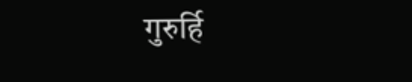गुरुर्हि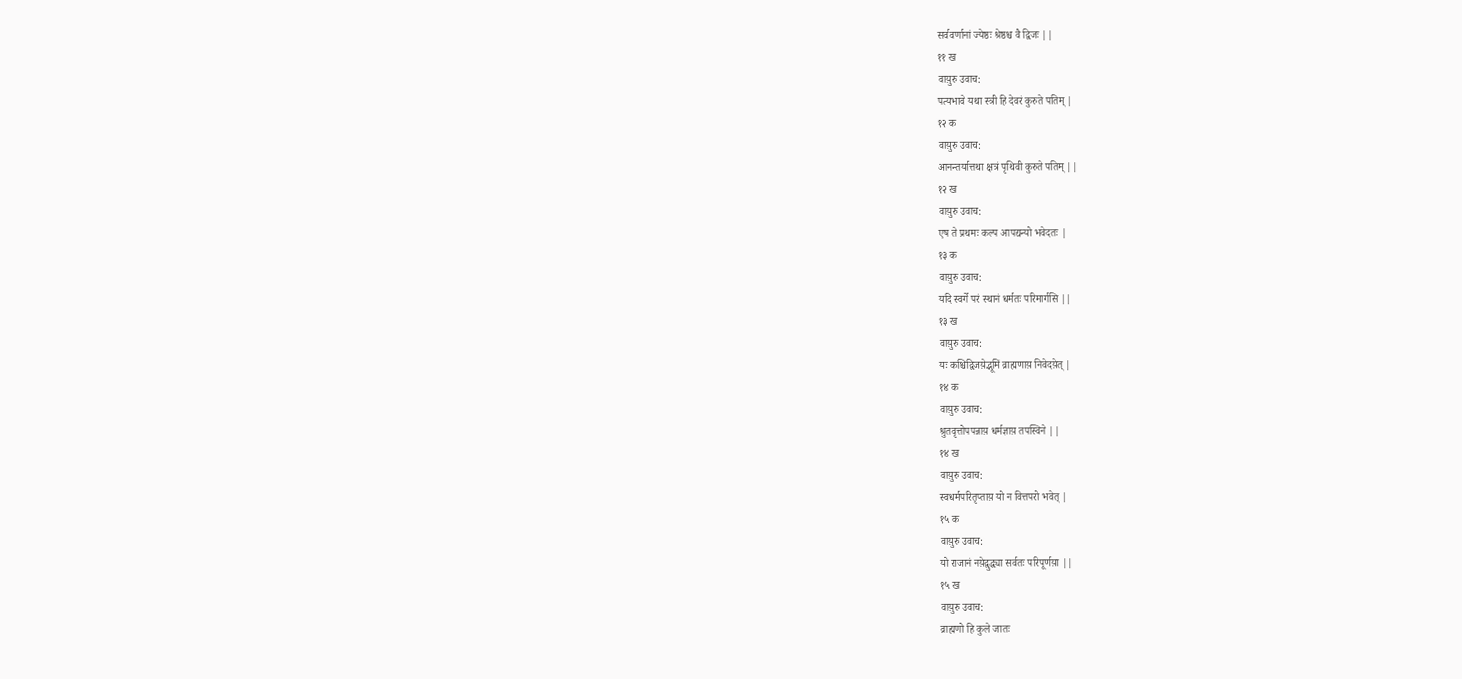सर्ववर्णानां ज्येष्ठः श्रेष्ठश्च वै द्विजः ||
११ ख
वाय़ुरु उवाच:
पत्यभावे यथा स्त्री हि देवरं कुरुते पतिम् |
१२ क
वाय़ुरु उवाच:
आनन्तर्यात्तथा क्षत्रं पृथिवी कुरुते पतिम् ||
१२ ख
वाय़ुरु उवाच:
एष ते प्रथमः कल्प आपद्यन्यो भवेदतः |
१३ क
वाय़ुरु उवाच:
यदि स्वर्गे परं स्थानं धर्मतः परिमार्गसि ||
१३ ख
वाय़ुरु उवाच:
यः कश्चिद्विजय़ेद्भूमिं व्राह्मणाय़ निवेदय़ेत् |
१४ क
वाय़ुरु उवाच:
श्रुतवृत्तोपपन्नाय़ धर्मज्ञाय़ तपस्विने ||
१४ ख
वाय़ुरु उवाच:
स्वधर्मपरितृप्ताय़ यो न वित्तपरो भवेत् |
१५ क
वाय़ुरु उवाच:
यो राजानं नय़ेद्वुद्ध्या सर्वतः परिपूर्णय़ा ||
१५ ख
वाय़ुरु उवाच:
व्राह्मणो हि कुले जातः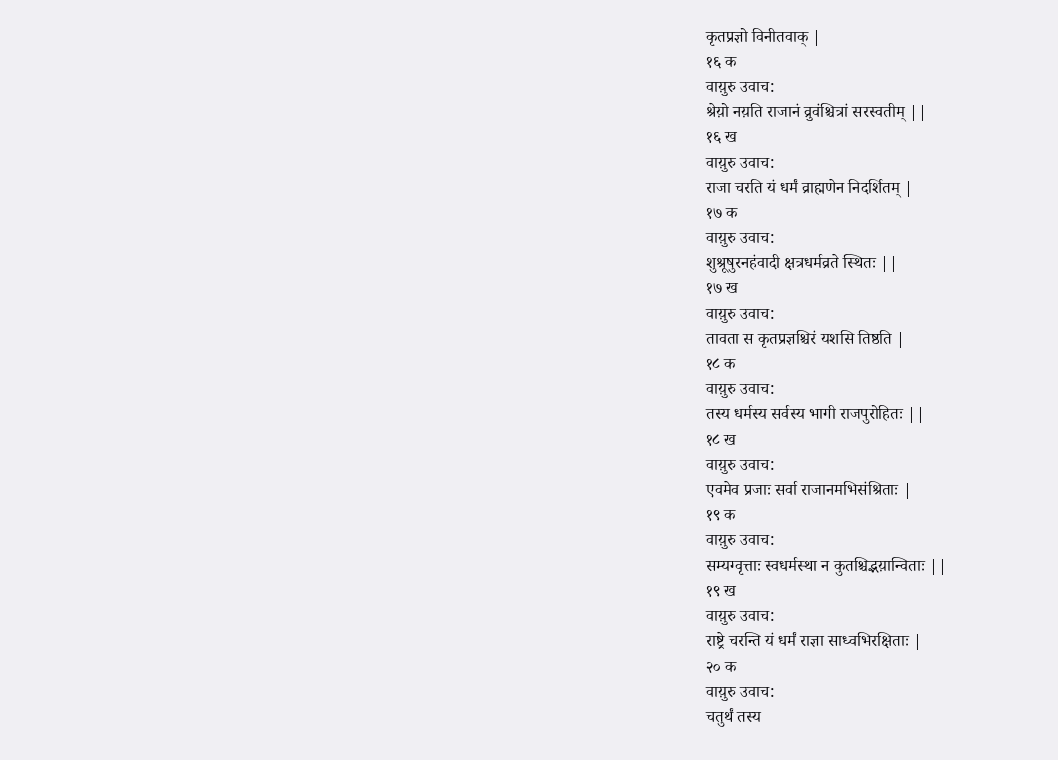कृतप्रज्ञो विनीतवाक् |
१६ क
वाय़ुरु उवाच:
श्रेय़ो नय़ति राजानं व्रुवंश्चित्रां सरस्वतीम् ||
१६ ख
वाय़ुरु उवाच:
राजा चरति यं धर्मं व्राह्मणेन निदर्शितम् |
१७ क
वाय़ुरु उवाच:
शुश्रूषुरनहंवादी क्षत्रधर्मव्रते स्थितः ||
१७ ख
वाय़ुरु उवाच:
तावता स कृतप्रज्ञश्चिरं यशसि तिष्ठति |
१८ क
वाय़ुरु उवाच:
तस्य धर्मस्य सर्वस्य भागी राजपुरोहितः ||
१८ ख
वाय़ुरु उवाच:
एवमेव प्रजाः सर्वा राजानमभिसंश्रिताः |
१९ क
वाय़ुरु उवाच:
सम्यग्वृत्ताः स्वधर्मस्था न कुतश्चिद्भय़ान्विताः ||
१९ ख
वाय़ुरु उवाच:
राष्ट्रे चरन्ति यं धर्मं राज्ञा साध्वभिरक्षिताः |
२० क
वाय़ुरु उवाच:
चतुर्थं तस्य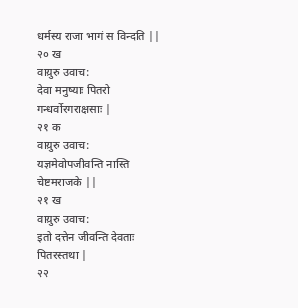धर्मस्य राजा भागं स विन्दति ||
२० ख
वाय़ुरु उवाच:
देवा मनुष्याः पितरो गन्धर्वोरगराक्षसाः |
२१ क
वाय़ुरु उवाच:
यज्ञमेवोपजीवन्ति नास्ति चेष्टमराजके ||
२१ ख
वाय़ुरु उवाच:
इतो दत्तेन जीवन्ति देवताः पितरस्तथा |
२२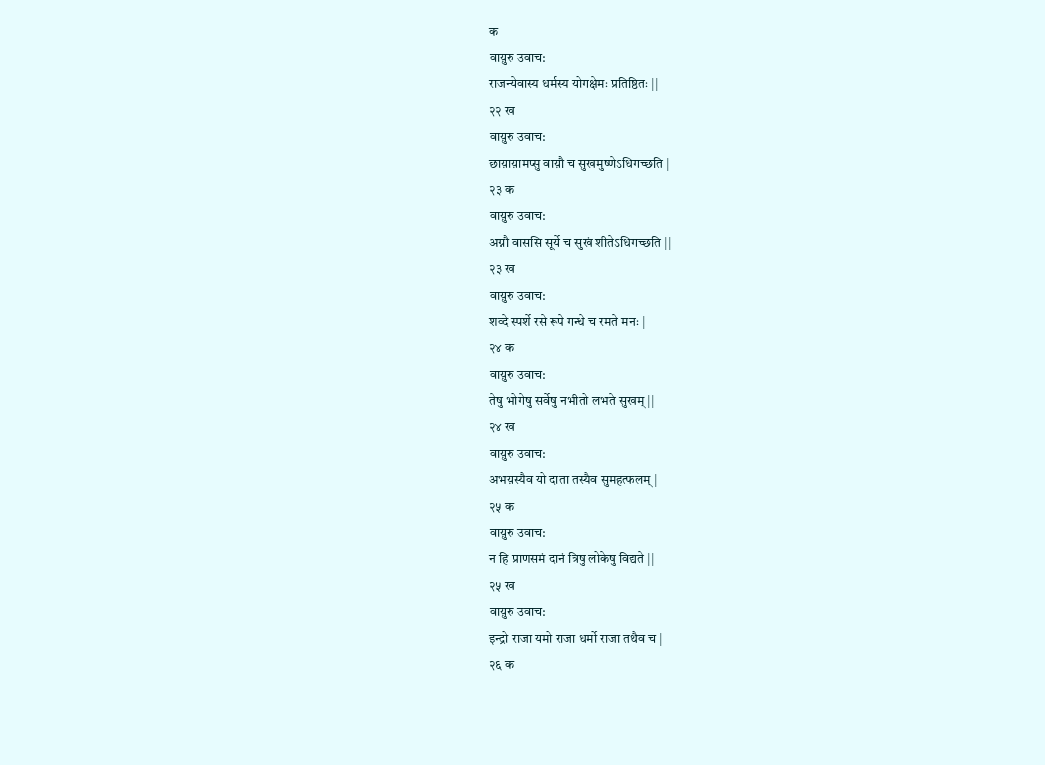क
वाय़ुरु उवाच:
राजन्येवास्य धर्मस्य योगक्षेमः प्रतिष्ठितः ||
२२ ख
वाय़ुरु उवाच:
छाय़ाय़ामप्सु वाय़ौ च सुखमुष्णेऽधिगच्छति |
२३ क
वाय़ुरु उवाच:
अग्नौ वाससि सूर्ये च सुखं शीतेऽधिगच्छति ||
२३ ख
वाय़ुरु उवाच:
शव्दे स्पर्शे रसे रूपे गन्धे च रमते मनः |
२४ क
वाय़ुरु उवाच:
तेषु भोगेषु सर्वेषु नभीतो लभते सुखम् ||
२४ ख
वाय़ुरु उवाच:
अभय़स्यैव यो दाता तस्यैव सुमहत्फलम् |
२५ क
वाय़ुरु उवाच:
न हि प्राणसमं दानं त्रिषु लोकेषु विद्यते ||
२५ ख
वाय़ुरु उवाच:
इन्द्रो राजा यमो राजा धर्मो राजा तथैव च |
२६ क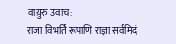वाय़ुरु उवाच:
राजा विभर्ति रूपाणि राज्ञा सर्वमिदं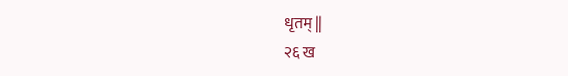धृतम् ||
२६ ख